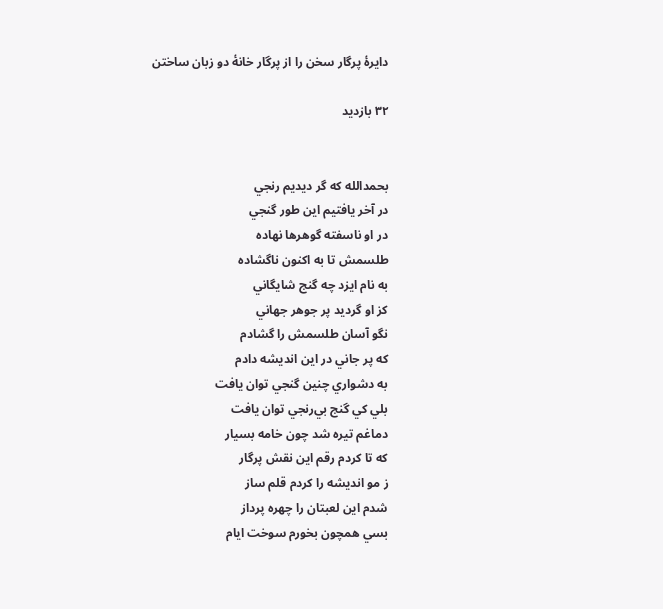دايرهٔ پرگار سخن را از پرگار خانهٔ دو زبان ساختن

۳۲ بازديد


بحمدالله كه گر ديديم رنجي
در آخر يافتيم اين طور گنجي
در او ناسفته گوهرها نهاده
طلسمش تا به اكنون ناگشاده
به نام ايزد چه گنج شايگاني
كز او گرديد پر جوهر جهاني
نگو آسان طلسمش را گشادم
كه پر جاني در اين انديشه دادم
به دشواري چنين گنجي توان يافت
بلي كي گنج بي‌رنجي توان يافت
دماغم تيره شد چون خامه بسيار
كه تا كردم رقم اين نقش پرگار
ز مو انديشه را كردم قلم ساز
شدم اين لعبتان را چهره پرداز
بسي همچون بخورم سوخت ايام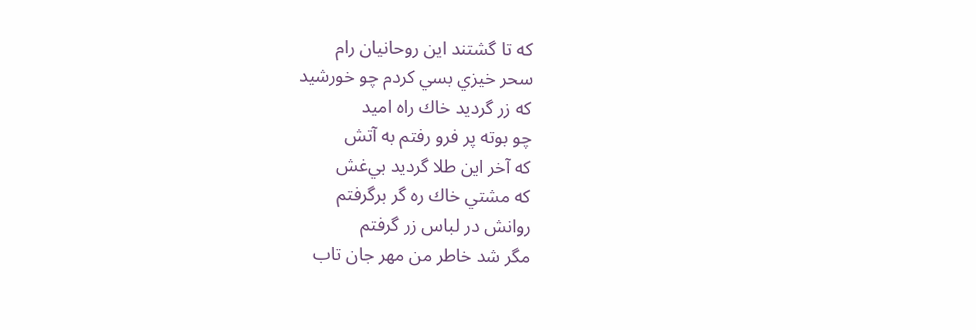كه تا گشتند اين روحانيان رام
سحر خيزي بسي كردم چو خورشيد
كه زر گرديد خاك راه اميد
چو بوته پر فرو رفتم به آتش
كه آخر اين طلا گرديد بي‌غش
كه مشتي خاك ره گر برگرفتم
روانش در لباس زر گرفتم
مگر شد خاطر من مهر جان تاب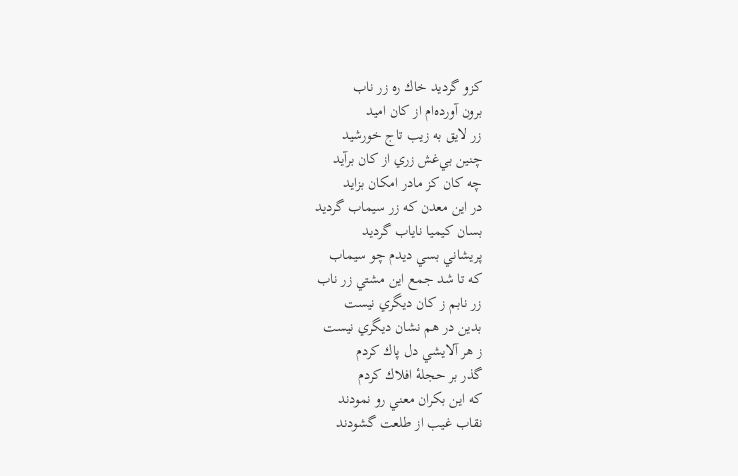كزو گرديد خاك ره زر ناب
برون آورده‌ام از كان اميد
زر لايق به زيب تاج خورشيد
چنين بي‌غش زري از كان برآيد
چه كان كز مادر امكان بزايد
در اين معدن كه زر سيماب گرديد
بسان كيميا ناياب گرديد
پريشاني بسي ديدم چو سيماب
كه تا شد جمع اين مشتي زر ناب
زر نابم ز كان ديگري نيست
بدين در هم نشان ديگري نيست
ز هر آلايشي دل پاك كردم
گذر بر حجلهٔ افلاك كردم
كه اين بكران معني رو نمودند
نقاب غيب از طلعت گشودند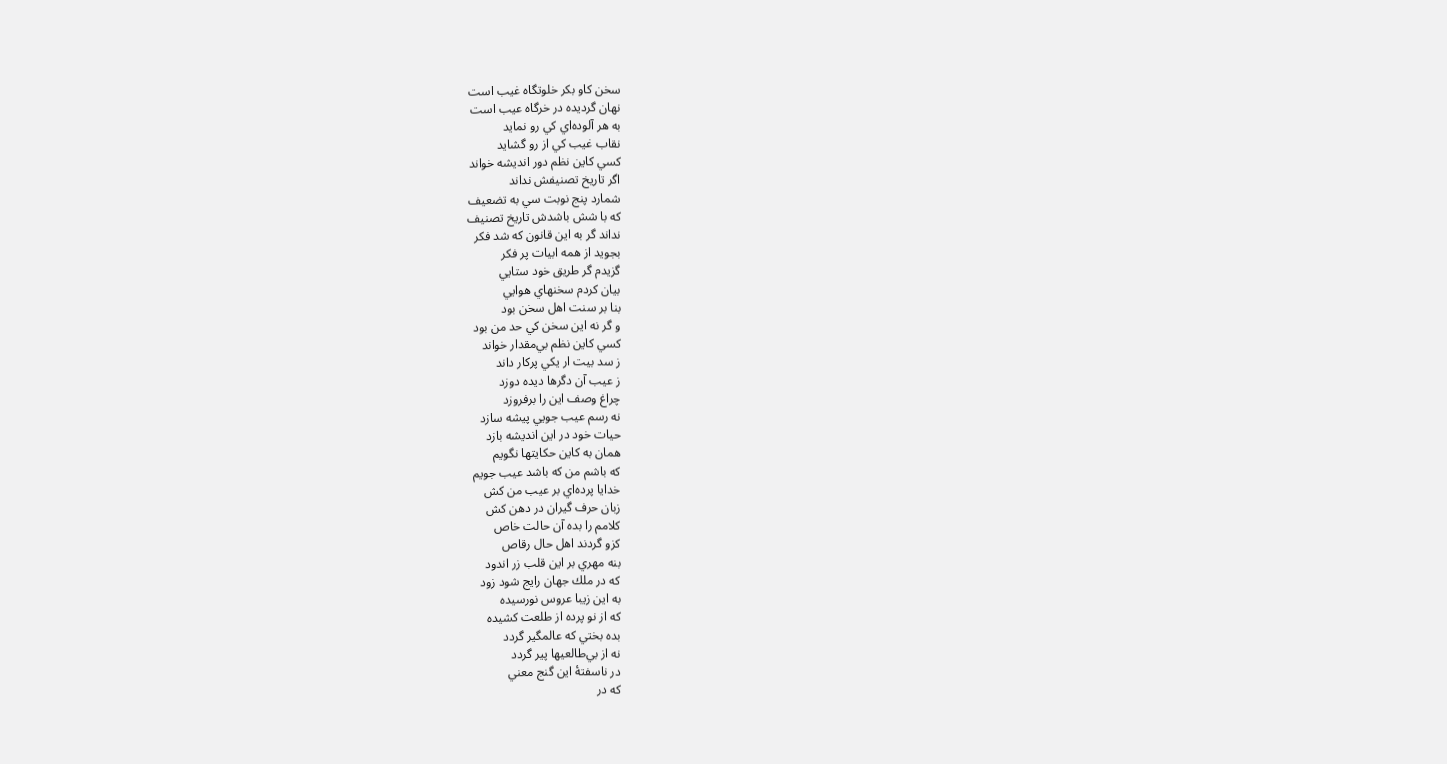سخن كاو بكر خلوتگاه غيب است
نهان گرديده در خرگاه عيب است
به هر آلوده‌اي كي رو نمايد
نقاب غيب كي از رو گشايد
كسي كاين نظم دور انديشه خواند
اگر تاريخ تصنيفش نداند
شمارد پنج نوبت سي به تضعيف
كه با شش باشدش تاريخ تصنيف
نداند گر به اين قانون كه شد فكر
بجويد از همه ابيات پر فكر
گزيدم گر طريق خود ستايي
بيان كردم سخنهاي هوايي
بنا بر سنت اهل سخن بود
و گر نه اين سخن كي حد من بود
كسي كاين نظم بي‌مقدار خواند
ز سد بيت ار يكي پركار داند
ز عيب آن دگرها ديده دوزد
چراغ وصف اين را برفروزد
نه رسم عيب جويي پيشه سازد
حيات خود در اين انديشه بازد
همان به كاين حكايتها نگويم
كه باشم من كه باشد عيب جويم
خدايا پرده‌اي بر عيب من كش
زبان حرف گيران در دهن كش
كلامم را بده آن حالت خاص
كزو گردند اهل حال رقاص
بنه مهري بر اين قلب زر اندود
كه در ملك جهان رايج شود زود
به اين زيبا عروس نورسيده
كه از نو پرده از طلعت كشيده
بده بختي كه عالمگير گردد
نه از بي‌طالعيها پير گردد
در ناسفتهٔ اين گنج معني
كه در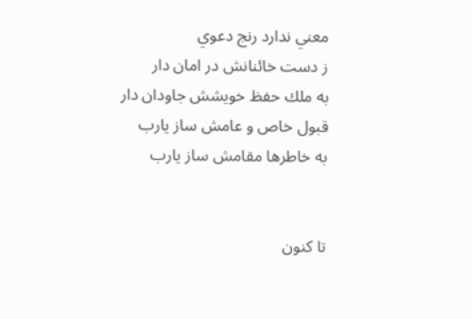معني ندارد رنج دعوي
ز دست خائنانش در امان دار
به ملك حفظ خويشش جاودان دار
قبول خاص و عامش ساز يارب
به خاطرها مقامش ساز يارب


تا كنون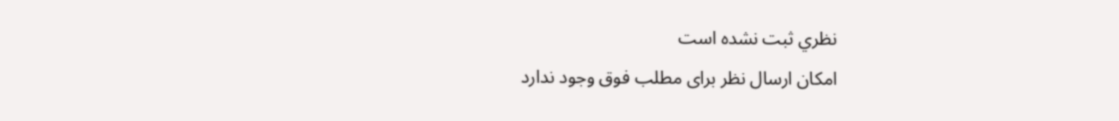نظري ثبت نشده است
امکان ارسال نظر برای مطلب فوق وجود ندارد